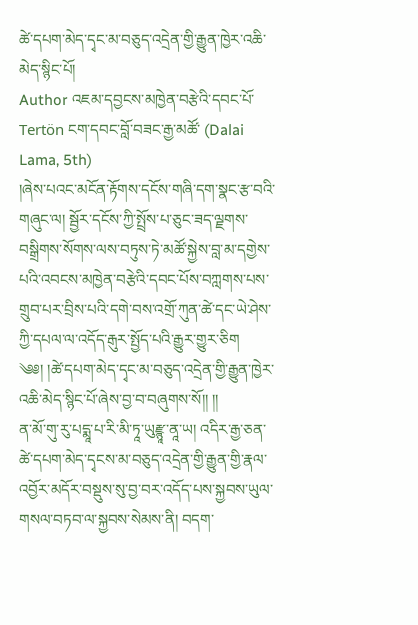ཚེ་དཔག་མེད་དྭང་མ་བཅུད་འདྲེན་གྱི་རྒྱུན་ཁྱེར་འཆི་མེད་སྙིང་པོ།
Author འཇམ་དབྱངས་མཁྱེན་བརྩེའི་དབང་པོ་
Tertön ངག་དབང་བློ་བཟང་རྒྱ་མཚོ་ (Dalai Lama, 5th)
།ཞེས་པའང་མངོན་རྟོགས་དངོས་གཞི་དག་སྣང་རྩ་བའི་གཞུང་ལ། སྦྱོར་དངོས་ཀྱི་སྤྲོས་པ་ཅུང་ཟད་ལྗགས་བསྒྲིགས་སོགས་ལས་བཏུས་ཏེ་མཚོ་སྐྱེས་བླ་མ་དགྱེས་པའི་འབངས་མཁྱེན་བརྩེའི་དབང་པོས་བཀླགས་པས་གྲུབ་པར་བྲིས་པའི་དགེ་བས་འགྲོ་ཀུན་ཚེ་དང་ཡེ་ཤེས་ཀྱི་དཔལ་ལ་འདོད་རྒུར་སྤྱོད་པའི་རྒྱུར་གྱུར་ཅིག
༄༅། །ཚེ་དཔག་མེད་དྭང་མ་བཅུད་འདྲེན་གྱི་རྒྱུན་ཁྱེར་འཆི་མེད་སྙིང་པོ་ཞེས་བྱ་བ་བཞུགས་སོ།། །།
ན་མོ་གུ་རུ་པདྨཱ་པ་རི་མི་ཏཱ་ཡུརྫྙཱ་ནཱ་ཡ། འདིར་རྒྱ་ཅན་ཚེ་དཔག་མེད་དྭངས་མ་བཅུད་འདྲེན་གྱི་རྒྱུན་གྱི་རྣལ་འབྱོར་མདོར་བསྡུས་སུ་བྱ་བར་འདོད་པས་སྐྱབས་ཡུལ་གསལ་བཏབ་ལ་སྐྱབས་སེམས་ནི། བདག་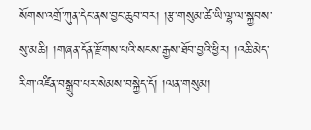སོགས་འགྲོ་ཀུན་དེང་ནས་བྱང་ཆུབ་བར། །རྩ་གསུམ་ཚེ་ཡི་ལྷ་ལ་སྐྱབས་སུ་མཆི། །གཞན་དོན་རྫོགས་པའི་སངས་རྒྱས་ཐོབ་བྱའི་ཕྱིར། །འཆི་མེད་རིག་འཛིན་བསྒྲུབ་པར་སེམས་བསྐྱེད་དོ། །ལན་གསུམ།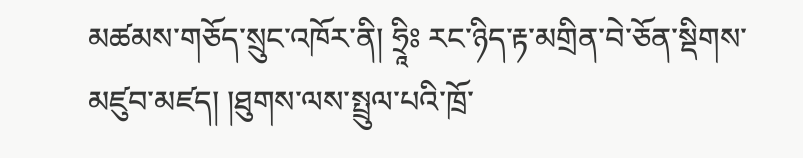མཚམས་གཅོད་སྲུང་འཁོར་ནི། ཧྲཱིཿ རང་ཉིད་རྟ་མགྲིན་བེ་ཅོན་སྡིགས་མཛུབ་མཛད། །ཐུགས་ལས་སྤྲུལ་པའི་ཁྲོ་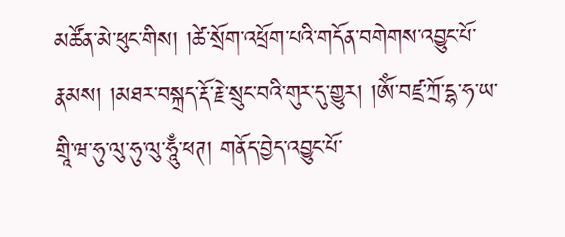མཚོན་མེ་ཕུང་གིས། །ཚེ་སྲོག་འཕྲོག་པའི་གདོན་བགེགས་འབྱུང་པོ་རྣམས། །མཐར་བསྐྲད་རྡོ་རྗེ་སྲུང་བའི་གུར་དུ་གྱུར། །ཨོཾ་བཛྲ་ཀྲོ་དྷ་ཧ་ཡ་གྲཱི་ཝ་ཧུ་ལུ་ཧུ་ལུ་ཧཱུྃ་ཕཊ། གནོད་བྱེད་འབྱུང་པོ་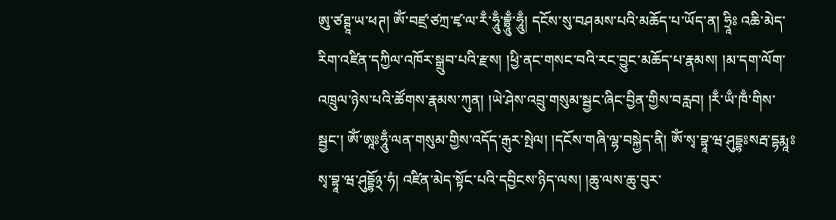ཨུ་ཙཊྚཱ་ཡ་ཕཊ། ཨོཾ་བཛྲ་ཙཀྲ་ཛྭ་ལ་རྃ་ཧཱུྃ་བྷྲཱུྃ་ཧཱུྃ། དངོས་སུ་བཤམས་པའི་མཆོད་པ་ཡོད་ན། ཧྲཱིཿ འཆི་མེད་རིག་འཛིན་དཀྱིལ་འཁོར་སྒྲུབ་པའི་རྫས། །ཕྱི་ནང་གསང་བའི་རང་བྱུང་མཆོད་པ་རྣམས། །མ་དག་ལོག་འཁྲུལ་ཉེས་པའི་ཚོགས་རྣམས་ཀུན། །ཡེ་ཤེས་འབྲུ་གསུམ་སྦྱང་ཞིང་བྱིན་གྱིས་བརླབ། །རྃ་ཡྃ་ཁྃ་གིས་སྦྱང་། ཨོཾ་ཨཱཿཧཱུྃ་ལན་གསུམ་གྱིས་འདོད་རྒུར་སྤེལ། །དངོས་གཞི་ལྷ་བསྐྱེད་ནི། ཨོཾ་སྭ་བྷཱ་ཝ་ཤུདྡྷཿསརྦ་དྷརྨཱཿསྭ་བྷཱ་ཝ་ཤུདྡྷོ྅་ཧཾ། འཛིན་མེད་སྟོང་པའི་དབྱིངས་ཉིད་ལས། །ཆུ་ལས་ཆུ་བུར་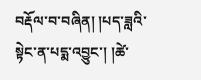བརྡོལ་བ་བཞིན། །པད་ཟླའི་སྟེང་ན་པདྨ་འབྱུང་། །ཚེ་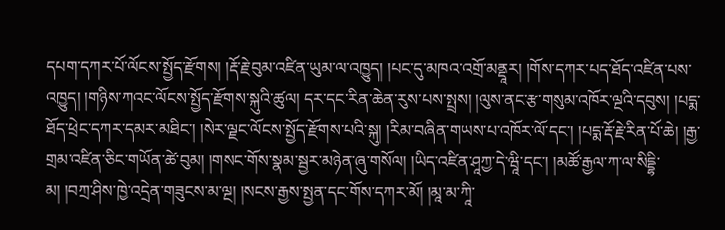དཔག་དཀར་པོ་ལོངས་སྤྱོད་རྫོགས། །རྡོ་རྗེ་བུམ་འཛིན་ཡུམ་ལ་འཁྱུད། །པང་དུ་མཁའ་འགྲོ་མནྡཱར། །གོས་དཀར་པད་ཐོད་འཛིན་པས་འཁྱུད། །གཉིས་ཀའང་ལོངས་སྤྱོད་རྫོགས་སྐུའི་ཚུལ། དར་དང་རིན་ཆེན་རུས་པས་སྤྲས། །ལུས་ནང་རྩ་གསུམ་འཁོར་ལྔའི་དབུས། །པདྨ་ཐོད་ཕྲེང་དཀར་དམར་མཐིང་། །སེར་ལྗང་ལོངས་སྤྱོད་རྫོགས་པའི་སྐུ། །རིམ་བཞིན་གཡས་པ་འཁོར་ལོ་དང་། །པདྨ་རྡོ་རྗེ་རིན་པོ་ཆེ། །རྒྱ་གྲམ་འཛིན་ཅིང་གཡོན་ཚེ་བུམ། །གསང་གོས་སྣམ་སྦྱར་མཉེན་ཞུ་གསོལ། །ཡིད་འཛིན་ཤཱཀྱ་དེ་ཝཱི་དང་། །མཚོ་རྒྱལ་ཀ་ལ་སིདྡྷི་མ། །བཀྲ་ཤིས་ཁྱེ་འདྲེན་གཟུངས་མ་ལྔ། །སངས་རྒྱས་སྤྱན་དང་གོས་དཀར་མོ། །མཱ་མ་ཀཱི་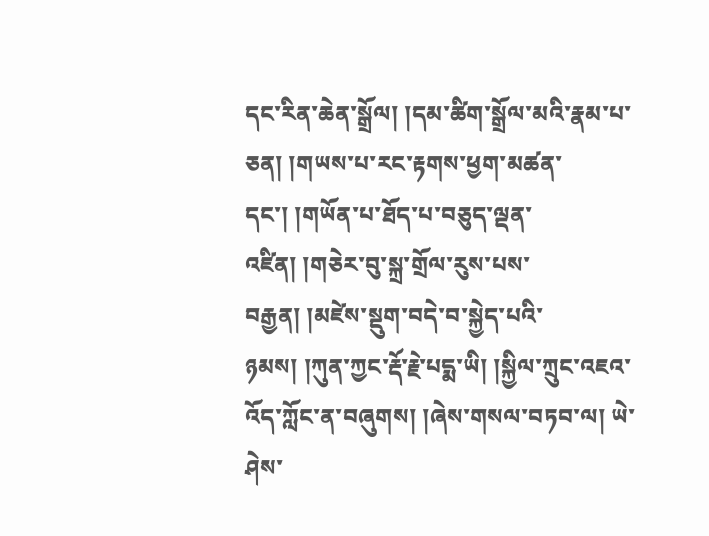དང་རིན་ཆེན་སྒྲོལ། །དམ་ཚིག་སྒྲོལ་མའི་རྣམ་པ་ཅན། །གཡས་པ་རང་རྟགས་ཕྱག་མཚན་དང་། །གཡོན་པ་ཐོད་པ་བཅུད་ལྡན་འཛིན། །གཅེར་བུ་སྐྲ་གྲོལ་རུས་པས་བརྒྱན། །མཛེས་སྡུག་བདེ་བ་སྐྱེད་པའི་ཉམས། །ཀུན་ཀྱང་རྡོ་རྗེ་པདྨ་ཡི། །སྐྱིལ་ཀྲུང་འཇའ་འོད་ཀློང་ན་བཞུགས། །ཞེས་གསལ་བཏབ་ལ། ཡེ་ཤེས་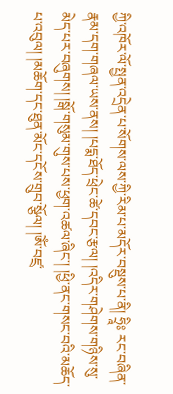ཀྱི་འཁོར་ལོ་སྤྱན་འདྲེན་པ་སོགས་ལས་ཀྱི་རིམ་པ་མདོར་བསྡུས་པ་ནི། ཧྲཱིཿ རང་བཞིན་རྣམ་དག་གཞལ་ཡས་ནས། །པདྨ་ཐོད་ཕྲེང་ཚེ་དབང་རྩལ། །འདིར་གཤེགས་གཉིས་སུ་མེད་པར་བཞུགས། །སྒོ་གསུམ་གུས་པས་ཕྱག་འཚལ་ཞིང་། །ཕྱི་ནང་གསང་བའི་མཆོད་པ་འབུལ། །མཆོག་དང་ཐུན་མོང་དངོས་གྲུབ་སྩོལ། །ཨོཾ་བཛྲ་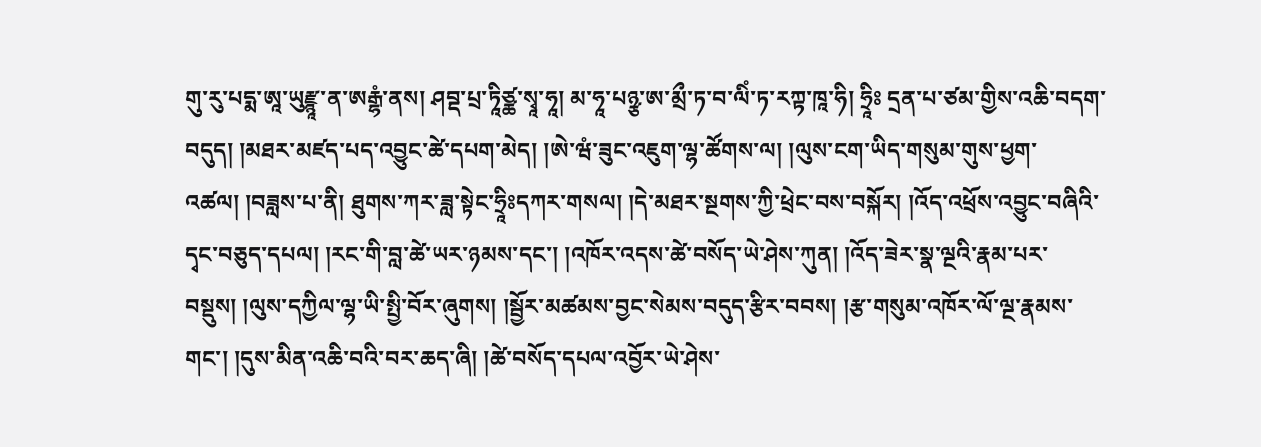གུ་རུ་པདྨ་ཨཱ་ཡུརྫྙཱ་ན་ཨརྒྷཾ་ནས། ཤབྡ་པྲ་ཏཱིཙྪ་སྭཱ་ཧཱ། མ་ཧཱ་པཉྩ་ཨ་མྲྀ་ཏ་བ་ལིཾ་ཏ་རཀྟ་ཁཱ་ཧི། ཧྲཱིཿ དྲན་པ་ཙམ་གྱིས་འཆི་བདག་བདུད། །མཐར་མཛད་པད་འབྱུང་ཚེ་དཔག་མེད། །ཨེ་ཝཾ་ཟུང་འཇུག་ལྷ་ཚོགས་ལ། །ལུས་ངག་ཡིད་གསུམ་གུས་ཕྱག་འཚལ། །བཟླས་པ་ནི། ཐུགས་ཀར་ཟླ་སྟེང་ཧྲཱིཿདཀར་གསལ། །དེ་མཐར་སྔགས་ཀྱི་ཕྲེང་བས་བསྐོར། །འོད་འཕྲོས་འབྱུང་བཞིའི་དྭང་བཅུད་དཔལ། །རང་གི་བླ་ཚེ་ཡར་ཉམས་དང་། །འཁོར་འདས་ཚེ་བསོད་ཡེ་ཤེས་ཀུན། །འོད་ཟེར་སྣ་ལྔའི་རྣམ་པར་བསྡུས། །ལུས་དཀྱིལ་ལྷ་ཡི་སྤྱི་བོར་ཞུགས། །སྦྱོར་མཚམས་བྱང་སེམས་བདུད་རྩིར་བབས། །རྩ་གསུམ་འཁོར་ལོ་ལྔ་རྣམས་གང་། །དུས་མིན་འཆི་བའི་བར་ཆད་ཞི། །ཚེ་བསོད་དཔལ་འབྱོར་ཡེ་ཤེས་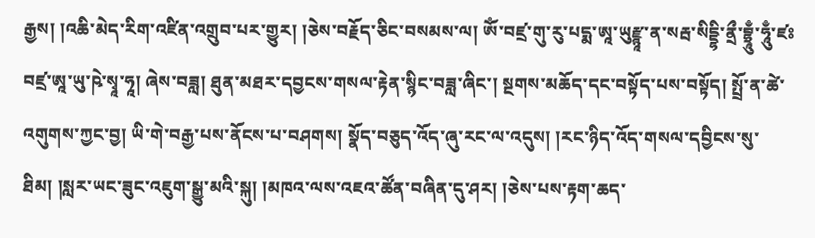རྒྱས། །འཆི་མེད་རིག་འཛིན་འགྲུབ་པར་གྱུར། །ཅེས་བརྗོད་ཅིང་བསམས་ལ། ཨོཾ་བཛྲ་གུ་རུ་པདྨ་ཨཱ་ཡུརྫྙཱ་ན་སརྦ་སིདྡྷི་ནྲྀ་བྷྲཱུྃ་ཧཱུྃ་ཛཿ བཛྲ་ཨཱ་ཡུ་ཥེ་སྭཱ་ཧཱ། ཞེས་བཟླ། ཐུན་མཐར་དབྱངས་གསལ་རྟེན་སྙིང་བཟླ་ཞིང་། སྔགས་མཆོད་དང་བསྟོད་པས་བསྟོད། སྤྲོ་ན་ཚེ་འགུགས་ཀྱང་བྱ། ཡི་གེ་བརྒྱ་པས་ནོངས་པ་བཤགས། སྣོད་བཅུད་འོད་ཞུ་རང་ལ་འདུས། །རང་ཉིད་འོད་གསལ་དབྱིངས་སུ་ཐིམ། །སླར་ཡང་ཟུང་འཇུག་སྒྱུ་མའི་སྐུ། །མཁའ་ལས་འཇའ་ཚོན་བཞིན་དུ་ཤར། །ཅེས་པས་རྟག་ཆད་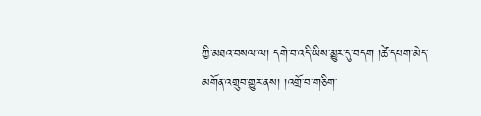ཀྱི་མཐའ་བསལ་ལ། དགེ་བ་འདི་ཡིས་མྱུར་དུ་བདག །ཚེ་དཔག་མེད་མགོན་འགྲུབ་གྱུར་ནས། །འགྲོ་བ་གཅིག་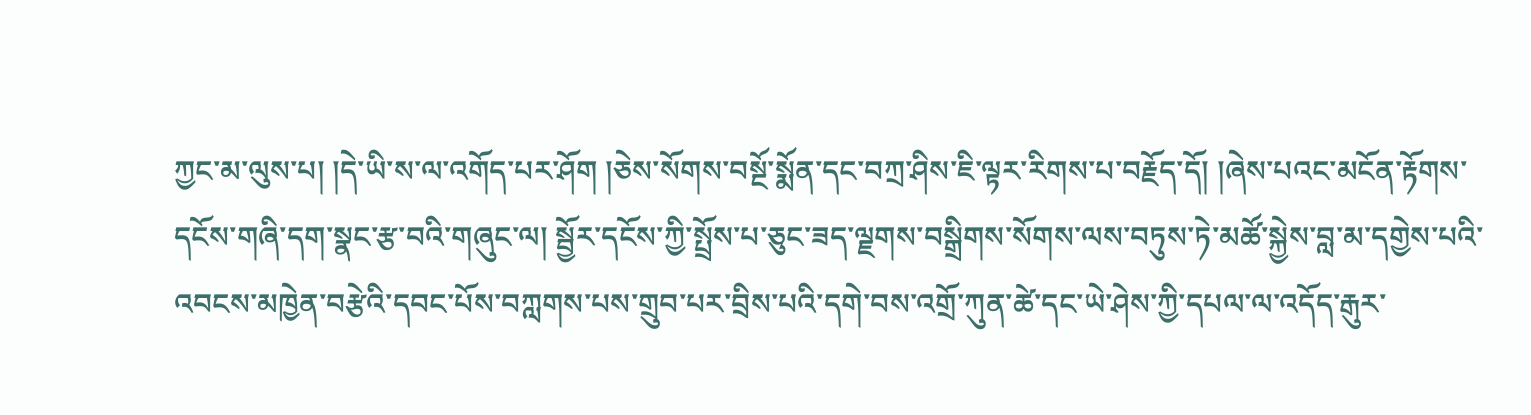ཀྱང་མ་ལུས་པ། །དེ་ཡི་ས་ལ་འགོད་པར་ཤོག །ཅེས་སོགས་བསྔོ་སྨོན་དང་བཀྲ་ཤིས་ཇི་ལྟར་རིགས་པ་བརྗོད་དོ། །ཞེས་པའང་མངོན་རྟོགས་དངོས་གཞི་དག་སྣང་རྩ་བའི་གཞུང་ལ། སྦྱོར་དངོས་ཀྱི་སྤྲོས་པ་ཅུང་ཟད་ལྗགས་བསྒྲིགས་སོགས་ལས་བཏུས་ཏེ་མཚོ་སྐྱེས་བླ་མ་དགྱེས་པའི་འབངས་མཁྱེན་བརྩེའི་དབང་པོས་བཀླགས་པས་གྲུབ་པར་བྲིས་པའི་དགེ་བས་འགྲོ་ཀུན་ཚེ་དང་ཡེ་ཤེས་ཀྱི་དཔལ་ལ་འདོད་རྒུར་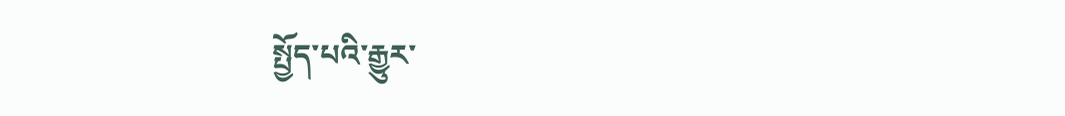སྤྱོད་པའི་རྒྱུར་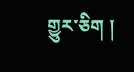གྱུར་ཅིག །